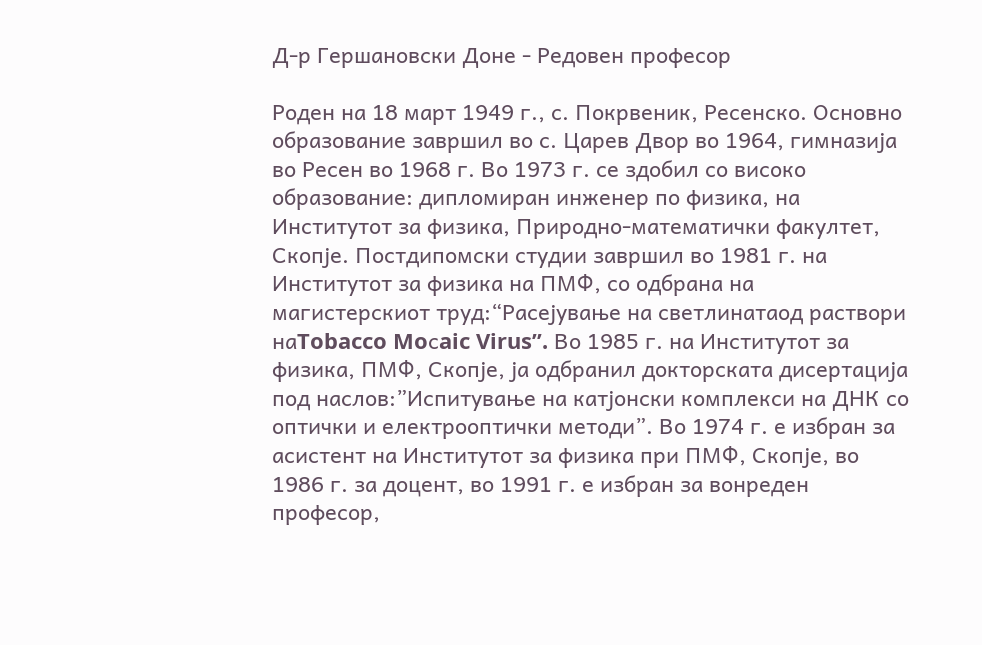Д-р Гершановски Доне - Редовен професор

Роден на 18 март 1949 г., с. Покрвеник, Ресенско. Основно образование завршил во с. Царев Двор во 1964, гимназија во Ресен во 1968 г. Во 1973 г. се здобил со високо образование: дипломиран инженер по физика, на Институтот за физика, Природно-математички факултет, Скопје. Постдипомски студии завршил во 1981 г. на Институтот за физика на ПМФ, со одбрана на магистерскиот труд:“Расејување на светлинатаод раствори наTobacco Moсaic Virus”. Во 1985 г. на Институтот за физика, ПМФ, Скопје, ја одбранил докторската дисертација под наслов:”Испитување на катјонски комплекси на ДНК со оптички и електрооптички методи”. Во 1974 г. е избран за асистент на Институтот за физика при ПМФ, Скопје, во 1986 г. за доцент, во 1991 г. е избран за вонреден професор,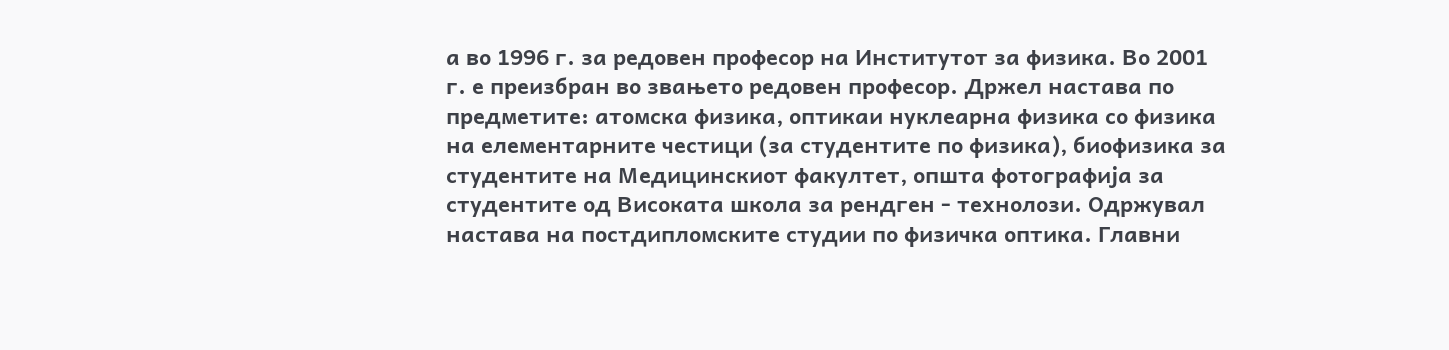а во 1996 г. за редовен професор на Институтот за физика. Во 2001 г. е преизбран во звањето редовен професор. Држел настава по предметите: атомска физика, оптикаи нуклеарна физика со физика на елементарните честици (за студентите по физика), биофизика за студентите на Медицинскиот факултет, општа фотографија за студентите од Високата школа за рендген - технолози. Одржувал настава на постдипломските студии по физичка оптика. Главни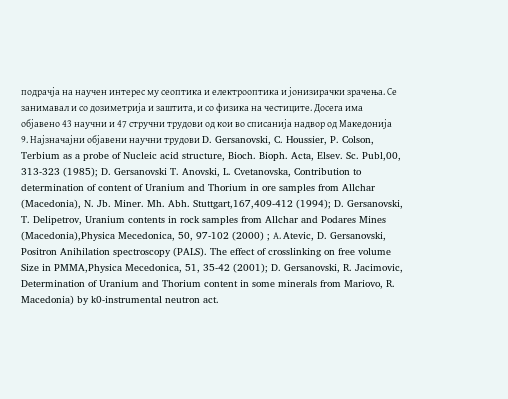подрачја на научен интерес му сеоптика и електрооптика и јонизирачки зрачења. Се занимавал и со дозиметрија и заштита, и со физика на честиците. Досега има објавено 43 научни и 47 стручни трудови од кои во списанија надвор од Македонија 9. Најзначајни објавени научни трудови D. Gersanovski, C. Houssier, P. Colson, Terbium as a probe of Nucleic acid structure, Bioch. Bioph. Acta, Elsev. Sc. Publ,00, 313-323 (1985); D. Gersanovski T. Anovski, L. Cvetanovska, Contribution to determination of content of Uranium and Thorium in ore samples from Allchar (Macedonia), N. Jb. Miner. Mh. Abh. Stuttgart,167,409-412 (1994); D. Gersanovski, T. Delipetrov, Uranium contents in rock samples from Allchar and Podares Mines (Macedonia),Physica Mecedonica, 50, 97-102 (2000) ; А. Atevic, D. Gersanovski, Positron Anihilation spectroscopy (PALS). The effect of crosslinking on free volume Size in PMMA,Physica Mecedonica, 51, 35-42 (2001); D. Gersanovski, R. Jacimovic, Determination of Uranium and Thorium content in some minerals from Mariovo, R. Macedonia) by k0-instrumental neutron act.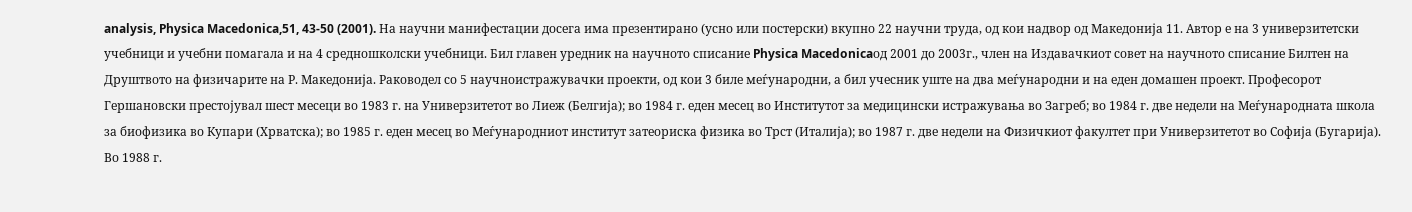analysis, Physica Macedonica,51, 43-50 (2001). На научни манифестации досега има презентирано (усно или постерски) вкупно 22 научни труда, од кои надвор од Македонија 11. Автор е на 3 универзитетски учебници и учебни помагала и на 4 средношколски учебници. Бил главен уредник на научното списание Physica Macedonicaод 2001 до 2003г., член на Издавачкиот совет на научното списание Билтен на Друштвото на физичарите на Р. Македонија. Раководел со 5 научноистражувачки проекти, од кои 3 биле меѓународни, а бил учесник уште на два меѓународни и на еден домашен проект. Професорот Гершановски престојувал шест месеци во 1983 г. на Универзитетот во Лиеж (Белгија); во 1984 г. еден месец во Институтот за медицински истражувања во Загреб; во 1984 г. две недели на Меѓународната школа за биофизика во Купари (Хрватска); во 1985 г. еден месец во Меѓународниот институт затеориска физика во Трст (Италија); во 1987 г. две недели на Физичкиот факултет при Универзитетот во Софија (Бугарија). Во 1988 г.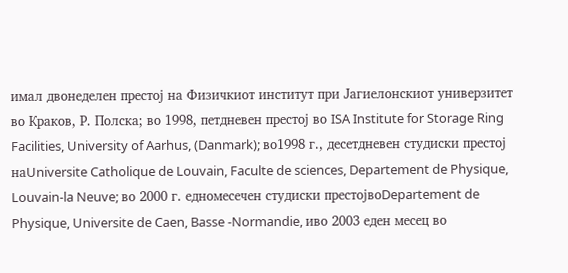имал двонеделен престој на Физичкиот институт при Јагиелонскиот универзитет во Краков, Р. Полска; во 1998, петдневен престој во ISA Institute for Storage Ring Facilities, University of Aarhus, (Danmark); во1998 г., десетдневен студиски престој наUniversite Catholique de Louvain, Faculte de sciences, Departement de Physique, Louvain-la Neuve; во 2000 г. едномесечен студиски престојвоDepartement de Physique, Universite de Caen, Basse -Normandie, иво 2003 еден месец во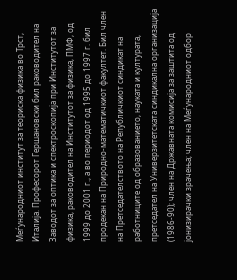Меѓународниот институт за теориска физика во Трст, Италија. Професорот Гершановски бил раководител на Заводот за оптика и спектроскопија при Институтот за физика, раководител на Институтот за физика, ПМФ, од 1999 до 2001 г., а во периодот од 1995 до 1997 г. бил продекан на Природно-математичкиот факултет. Бил член на Претседателството на Републичкиот синдикат на работниците од образованието, науката и културата, претседател на Универзитетската синдикална организација (1986-90); член на Државната комисија за заштита од јонизирачки зрачења; член на Меѓународниот одбор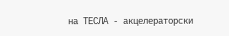на ТЕСЛА - акцелераторски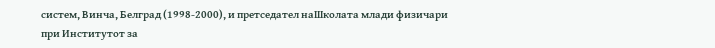систем, Винча, Белград (1998-2000), и претседател наШколата млади физичари при Институтот за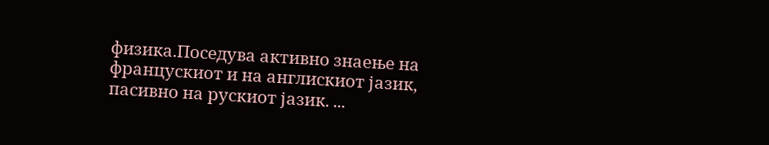физика.Поседува активно знаење на францускиот и на англискиот јазик, пасивно на рускиот јазик. ...